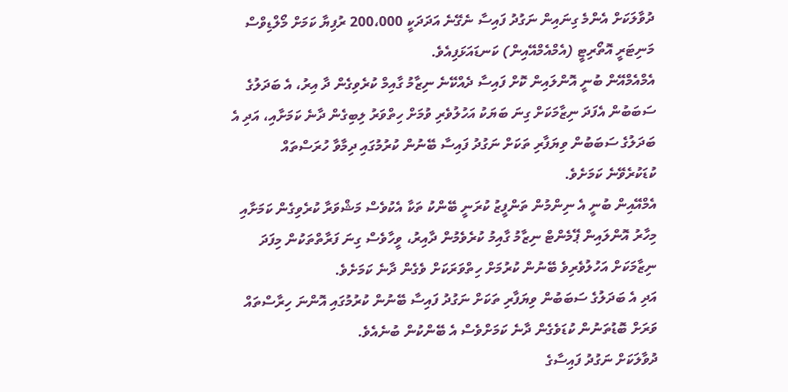ދުވާލަކަށް އެންމެ ގިނައިން ނަގުދު ފައިސާ ނެގޭނެ އަދަދަކީ 200،000 ރުފިޔާ ކަމަށް މޯލްޑިވްސް މަނިޓަރީ އޮތޯރިޓީ (އެމްއެމްއޭއިން) ކަނޑައަޅަފިއެވެ.
އެމްއެމްއޭން ބުނީ އޮންލައިން ކޮށް ފައިސާ ދެއްކޭނެ ނިޒާމު ގާއިމް ކުރެވިގެން ދާ އިރު، އެ ބަދަލުގެ ސަބަބުން އެފަދަ ނިޒާމަކަށް ގިނަ ބަޔަކު އަހުލުވެރި ވުމަށް ހިތްވަރު ލިބިގެން ދާނެ ކަމަށާއި، އަދި އެ ބަދަލުގެ ސަބަބުން ވިޔަފާރި ތަކަށް ނަގުދު ފައިސާ ބޭނުން ކުރުމުގައި ދިމާވާ ހުރަސްތައް ކުޑަކުރެވޭނެ ކަމަށެވެ.
އެމްއޭއިން ބުނީ އެ ނިންމުން ތަންފީޒު ކުރަނީ ބޭންކު ތަކާ އެކުވެސް މަޝްވަރާ ކުރެވިގެން ކަމަށާއި މިހާރު އޮންލައިން ޕޭމެންޓް ނިޒާމު ގާއިމު ކުރެވެމުން ދާއިރު، ވީހާވެސް ގިނަ ފަރާތްތަކުން މިފަދަ ނިޒާމަކަށް އަހުލުވެރިވެ ބޭނުން ކުރުމަށް ހިތްވަރަކަށް ވެގެން ދާނެ ކަމަށެވެ.
އަދި އެ ބަދަލުގެ ސަބަބުން ވިޔަފާރި ތަކަށް ނަގުދު ފައިސާ ބޭނުން ކުރުމުގައި އޮންނަ ހިރާސްތައް ވަރަށް ބޮޑުތަނުން ކުޑަވެގެން ދާނެ ކަމަށްވެސް އެ ބޭންކުން ބުނެއެވެ.
ދުވާލަކަށް ނަގުދު ފައިސާގެ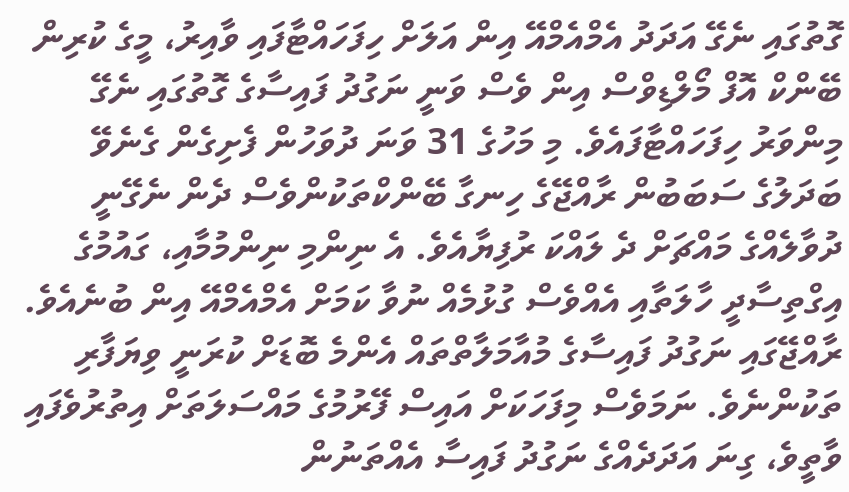ގޮތުގައި ނެގޭ އަދަދު އެމްއެމްއޭ އިން އަލަށް ހިފަހައްޓާފައި ވާއިރު، މީގެ ކުރިން ބޭންކް އޮފް މޯލްޑިވްސް އިން ވެސް ވަނީ ނަގުދު ފައިސާގެ ގޮތުގައި ނެގޭ މިންވަރު ހިފަހައްޓާފައެވެ. މި މަހުގެ 31 ވަނަ ދުވަހުން ފެށިގެން ގެނެވޭ ބަދަލުގެ ސަބަބުން ރާއްޖޭގެ ހިނގާ ބޭންކްތަކުންވެސް ދެން ނެގޭނީ ދުވާލެއްގެ މައްޗަށް ދެ ލައްކަ ރުފިޔާއެވެ. އެ ނިންމި ނިންމުމާއި، ގައުމުގެ އިގްތިސާދީ ހާލަތާއި އެއްވެސް ގުޅުމެއް ނުވާ ކަމަށް އެމްއެމްއޭ އިން ބުނެއެވެ.
ރާއްޖޭގައި ނަގުދު ފައިސާގެ މުއާމަލާތްތައް އެންމެ ބޮޑަށް ކުރަނީ ވިޔަފާރި ތަކުންނެވެ. ނަމަވެސް މިފަހަކަށް އައިސް ފޭރުމުގެ މައްސަލަތަށް އިތުރުވެފައި ވާތީވެ، ގިނަ އަދަދެއްގެ ނަގުދު ފައިސާ އެއްތަނުން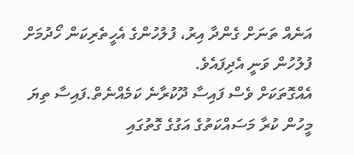އަނެއް ތަނަށް ގެންދާ އިރު، ފުލުހުންގެ އެހީތެރިކަން ހޯދުމަށް ފުލުހުން ވަނީ އެދިފައެވެ.
އެއްގޮތަކަށް ވެސް ފައިސާ ދޫކުރާނެ ކަމެއްނެތް.ފައިސާ ތިޔަ މީހުން ކުރާ މަސައްކަތުގެ އަގުގެ ގޮތުގައި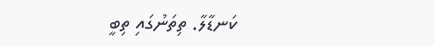ކަނޑާލާ. ތިތަނުގައި ތިބީ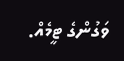ވަގުންގެ ޓީމެއް.